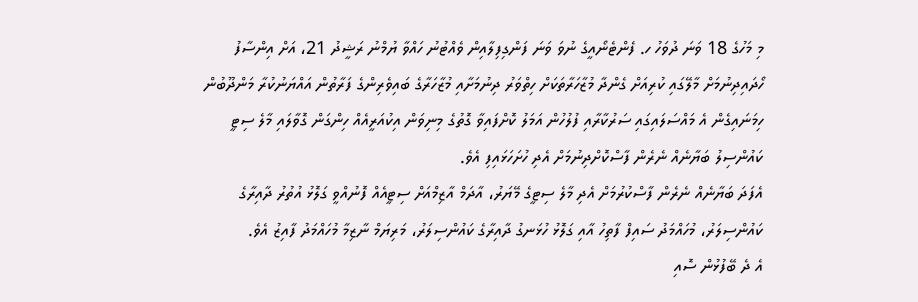މި މަހުގެ 18 ވަނަ ދުވަހު ހ. ފެންޓެނޯއީގެ ނުވަ ވަނަ ފަންގިފިލާއިން ވެއްޓުނު ހައްވާ ޔުމްނު ރަޝީދު 21، އަށް އިންސާފު ހޯދައިދިނުމަށް މާލޭގައި ކުރިއަށް ގެންދާ މުޒާހަރާތަކަށް ހިތްވަރު ދިނުމަށާއި މުޒާހަރާގެ ބައިވެރިންގެ ފަރާތުން އައްޔަނުކުރާ މަންދޫބުން ހިމަނައިގެން އެ މައްސަލައިގައި ސަރުކާރާއި ފުލުހުން އަމަލު ކޮށްފައިވާ ގޮތުގެ މިނިވަން އިކުއަރީއެއް ހިންގަން ގޮވާލައި މާލެ ސިޓީ ކައުންސިލު ބަޔާނެއް ނެރެން ފާސްކޮށްދިނުމަށް އެދި ހުށަހަޅައިފި އެވެ.
އެފަދަ ބަޔާނެއް ނެރެން ފާސްކުރުމަށް އެދި މާލެ ސިޓީގެ މޭޔަރު، އާދަމް އާޒިމްއަށް ސިޓީއެއް ފޮނުއްވީ ގަލޮޅު އުތުރު ދާއިރާގެ ކައުންސިލަރު، މުހައްމަދު ސައިފް ފާތިހު އާއި ގަލޮޅު ހުޅަނގު ދާއިރާގެ ކައުންސިލަރު، މަރިޔަމް ނާޒިމާ މުހައްމަދު ފާއިޒު އެވެ.
އެ ދެ ބޭފުޅުން ސޮއި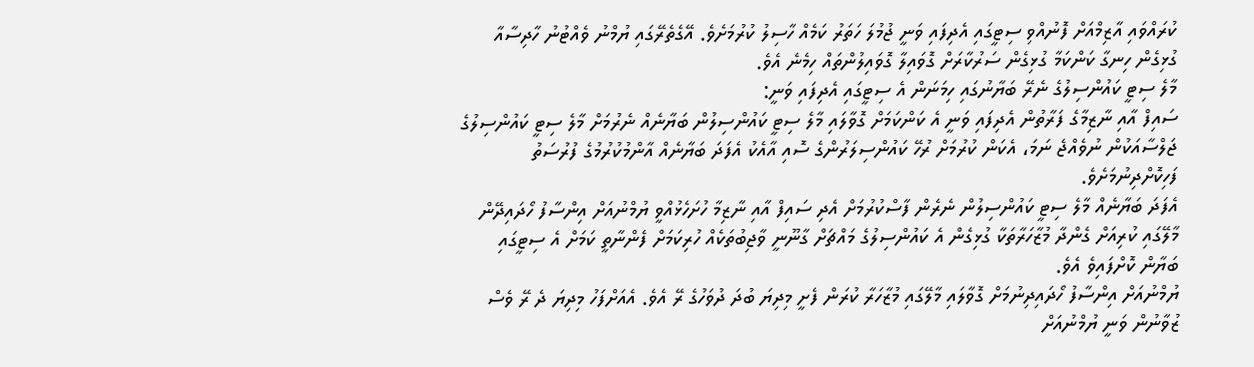ކުރައްވައި އާޒިމްއަށް ފޮނުއްވި ސިޓީގައި އެދިފައި ވަނީ ޖުމުލަ ހަތަރު ކަމެއް ހާސިލު ކުރުމަށެވެ. އޭގެތެރޭގައި ޔުމްނު ވެއްޓުނު ހާދިސާއާ ގުޅިގެން ހިނގާ ކަންކަމާ ގުޅިގެން ސަރުކާރަށް ގޮވައިލާ ގޮވައިލުންތައް ހިމެނެ އެވެ.
މާލެ ސިޓީ ކައުންސިލުގެ ނެރޭ ބަޔާނުގައި ހިމަނަން އެ ސިޓީގައި އެދިފައި ވަނީ:
ސައިފް އާއި ނާޒިމާގެ ފަރާތުން އެދިފައި ވަނީ އެ ކަންކަމަށް ގޮވާލައި މާލެ ސިޓީ ކައުންސިލުން ބަޔާނެއް ނެރުމަށް މާލެ ސިޓީ ކައުންސިލުގެ ޖަލްސާއަކުން ނުވެއްޖެ ނަމަ، އެކަން ކުރުމަށް ރުހޭ ކައުންސިލަރުންގެ ސޮއި އާއެކު އެފަދަ ބަޔާނެއް އާންމުކުރުމުގެ ފުރުސަތު ފަހިކޮށްދިނުމަށެވެ.
އެފަދަ ބަޔާނެއް މާލެ ސިޓީ ކައުންސިލުން ނެރެން ފާސްކުރުމަށް އެދި ސައިފް އާއި ނާޒިމާ ހުށަހެޅުއްވީ ޔުމްނުއަށް އިންސާފު ހޯދައިދޭން މާލޭގައި ކުރިއަށް ގެންދާ މުޒާހަރާތަކާ ގުޅިގެން އެ ކައުންސިލުގެ މައްޗަށް ގާނޫނީ ވާޖިބުތަކެއް ހުރިކަމަށް ފެންނާތީ ކަމަށް އެ ސިޓީގައި ބަޔާން ކޮށްފައިވެ އެވެ.
ޔުމްނުއަށް އިންސާފު ހޯދައިދިނުމަށް ގޮވާލައި މާލޭގައި މުޒާހަރާ ކުރަން ފެށީ މިދިޔަ ބުދަ ދުވަހުގެ ރޭ އެވެ. އެއަށްފަހު މިދިޔަ ދެ ރޭ ވެސް ޒުވާނުން ވަނީ ޔުމްނުއަށް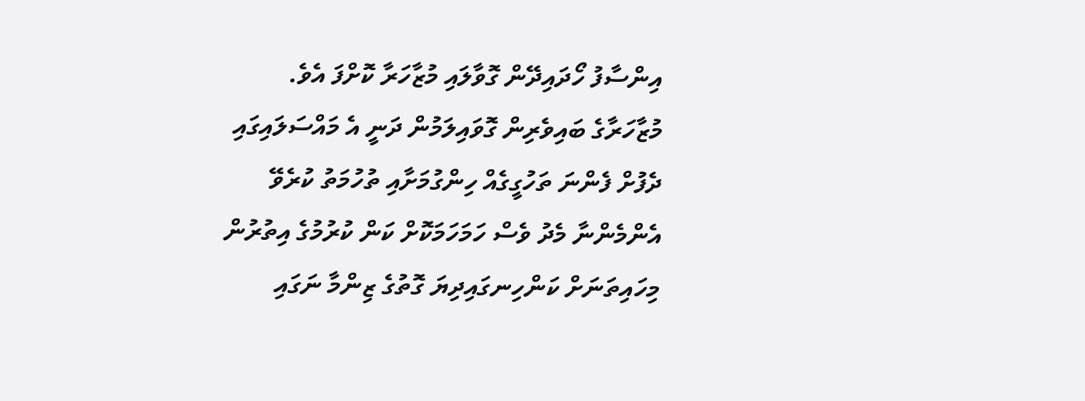އިންސާފު ހޯދައިދޭން ގޮވާލައި މުޒާހަރާ ކޮށްފަ އެވެ.
މުޒާހަރާގެ ބައިވެރިން ގޮވައިލަމުން ދަނީ އެ މައްސަލައިގައި ދެފުށް ފެންނަ ތަހުގީގެއް ހިންގުމަށާއި ތުހުމަތު ކުރެވޭ އެންމެންނާ މެދު ވެސް ހަމަހަމަކޮށް ކަން ކުރުމުގެ އިތުރުން މިހައިތަނަށް ކަންހިނގައިދިޔަ ގޮތުގެ ޒިންމާ ނަގައި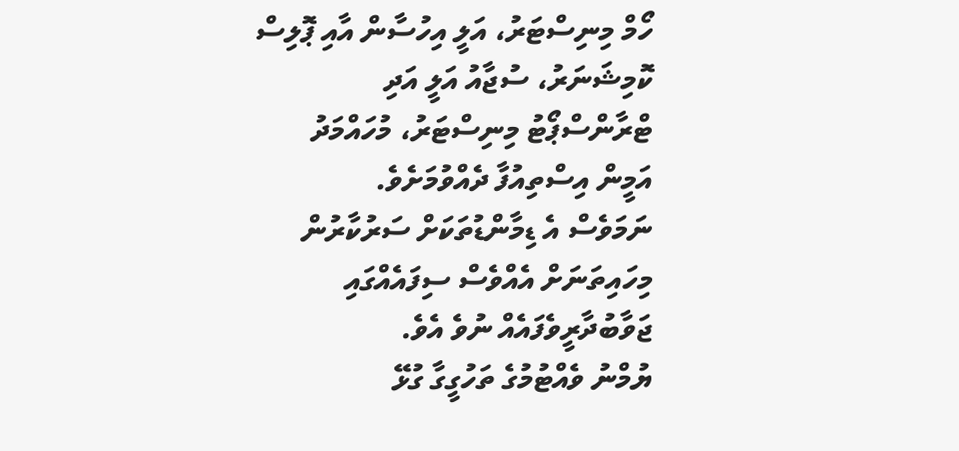ހޯމް މިނިސްޓަރު، އަލީ އިހުސާން އާއި ޕޮލިސް ކޮމިޝަނަރު، ސުޖާއު އަލީ އަދި ޓްރާންސްޕޯޓު މިނިސްޓަރު، މުހައްމަދު އަމީން އިސްތިއުފާ ދެއްވުމަށެވެ.
ނަމަވެސް އެ ޑިމާންޑުތަކަށް ސަރުކާރުން މިހައިތަނަށް އެއްވެސް ސިފައެއްގައި ޖަވާބުދާރީވެފައެއް ނުވެ އެވެ.
ޔުމްނު ވެއްޓުމުގެ ތަހުގީގާ ގުޅޭ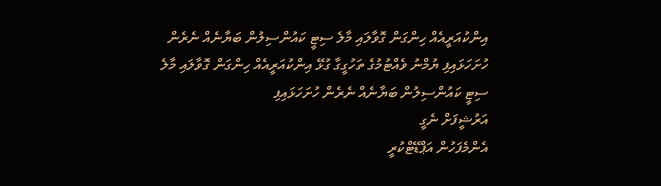އިންކުއަރީއެއް ހިންގަން ގޮވާލައި މާލެ ސިޓީ ކައުންސިލުން ބަޔާނެއް ނެރެން ހުށަހަޅައިފި ޔުމްނު ވެއްޓުމުގެ ތަހުގީގާ ގުޅޭ އިންކުއަރީއެއް ހިންގަން ގޮވާލައި މާލެ ސިޓީ ކައުންސިލުން ބަޔާނެއް ނެރެން ހުށަހަޅައިފި
އަރުޝީފަށް ނެގީ
އެންމެފަހުން އަޕްޑޭޓްކުރީ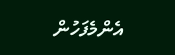އެންމެފަހުން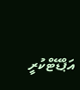އަޕްޑޭޓްކުރީ